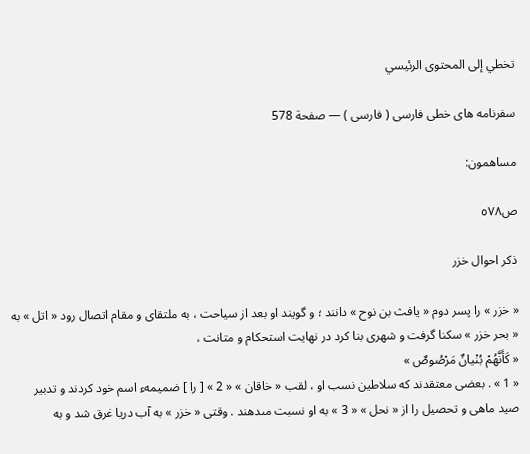تخطي إلى المحتوى الرئيسي

سفرنامه هاى خطى فارسى ( فارسى ) — صفحة 578

مساهمون:

ص٥٧٨

ذكر احوال خزر

« خزر » را پسر دوم « يافث بن نوح » دانند ؛ و گويند او بعد از سياحت ، به ملتقاى و مقام اتصال رود « اتل » به « بحر خزر » سكنا گرفت و شهرى بنا كرد در نهايت استحكام و متانت ،
« كَأَنَّهُمْ بُنْيانٌ مَرْصُوصٌ »
« 1 » . بعضى معتقدند كه سلاطين نسب او ، لقب « خاقان » « 2 » [ را ] ضميمهء اسم خود كردند و تدبير صيد ماهى و تحصيل را از « نحل » « 3 » به او نسبت مىدهند . وقتى « خزر » به آب دريا غرق شد و به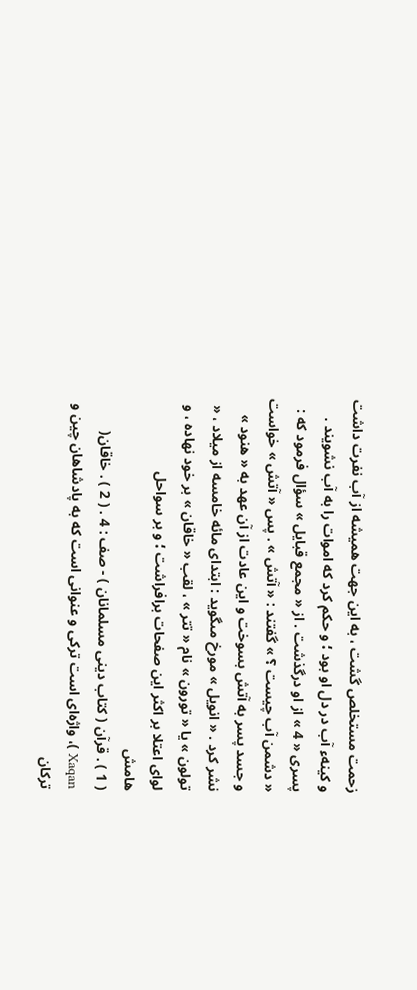زحمت مستخلص گشت ، به اين جهت هميشه از آب نفرت داشت و كينهء آب در دل او بود ؛ و حكم كرد كه اموات را به آب نشويند . پسرى « 4 » از او درگذشت . از « مجمع قبايل » سؤال فرمود كه : « دشمن آب چيست ؟ » گفتند : « آتش » . پس « آتش » خواست و جسد پسر به آتش بسوخت و اين عادت از آن عهد به « هنود » نشر كرد . « انويل » مورخ مىگويد : ابتداى مائه خامسه از ميلاد ، « تولون » يا « تورون » نام « تتر » ، لقب « خاقان » بر خود نهاده ، و لواى اعتلا بر اكثر اين صفحات برافراشت ؛ و بر سواحل
هامش
( 1 ) . قرآن ( كتاب دينى مسلمانان ) - صف : 4 . ( 2 ) . خاقان( Xaqan )، واژه‌اى است تركى و عنوانى است كه به پادشاهان چين و تركان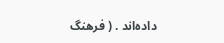داده‌اند . ( فرهنگ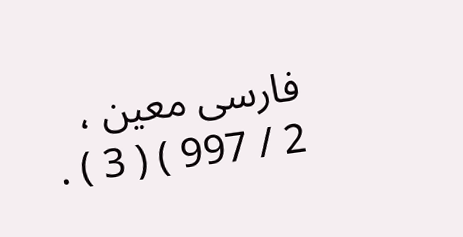فارسى معين ، 2 / 997 ) ( 3 ) .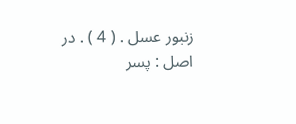زنبور عسل . ( 4 ) . در اصل : پسر